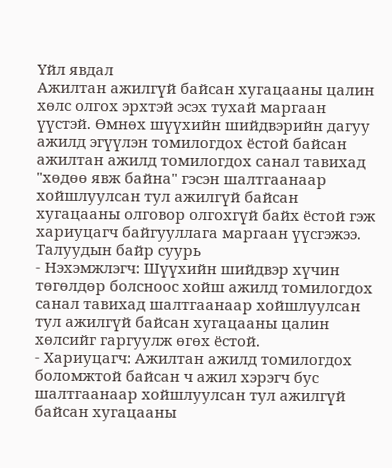Үйл явдал
Ажилтан ажилгүй байсан хугацааны цалин хөлс олгох эрхтэй эсэх тухай маргаан үүстэй. Өмнөх шүүхийн шийдвэрийн дагуу ажилд эгүүлэн томилогдох ёстой байсан ажилтан ажилд томилогдох санал тавихад "хөдөө явж байна" гэсэн шалтгаанаар хойшлуулсан тул ажилгүй байсан хугацааны олговор олгохгүй байх ёстой гэж хариуцагч байгууллага маргаан үүсгэжээ.
Талуудын байр суурь
- Нэхэмжлэгч: Шүүхийн шийдвэр хүчин төгөлдөр болсноос хойш ажилд томилогдох санал тавихад шалтгаанаар хойшлуулсан тул ажилгүй байсан хугацааны цалин хөлсийг гаргуулж өгөх ёстой.
- Хариуцагч: Ажилтан ажилд томилогдох боломжтой байсан ч ажил хэрэгч бус шалтгаанаар хойшлуулсан тул ажилгүй байсан хугацааны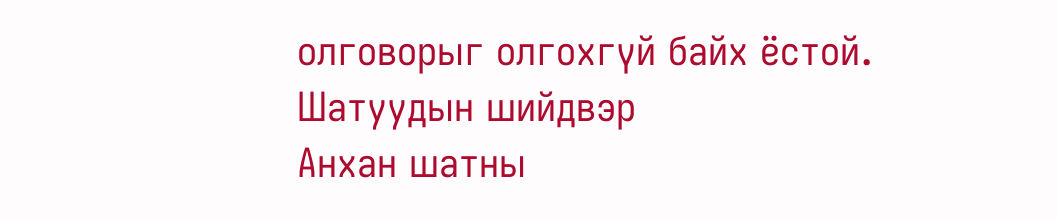олговорыг олгохгүй байх ёстой.
Шатуудын шийдвэр
Анхан шатны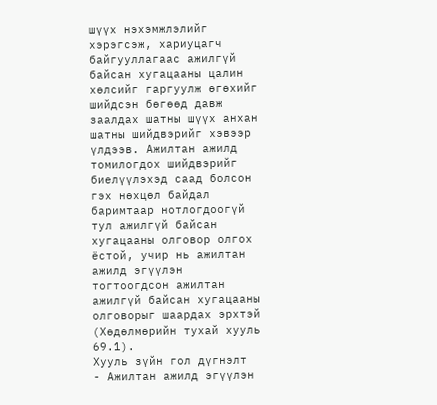шүүх нэхэмжлэлийг хэрэгсэж, хариуцагч байгууллагаас ажилгүй байсан хугацааны цалин хөлсийг гаргуулж өгөхийг шийдсэн бөгөөд давж заалдах шатны шүүх анхан шатны шийдвэрийг хэвээр үлдээв. Ажилтан ажилд томилогдох шийдвэрийг биелүүлэхэд саад болсон гэх нөхцөл байдал баримтаар нотлогдоогүй тул ажилгүй байсан хугацааны олговор олгох ёстой, учир нь ажилтан ажилд эгүүлэн тогтоогдсон ажилтан ажилгүй байсан хугацааны олговорыг шаардах эрхтэй (Хөдөлмөрийн тухай хууль 69.1).
Хууль зүйн гол дүгнэлт
- Ажилтан ажилд эгүүлэн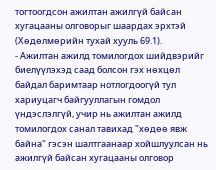тогтоогдсон ажилтан ажилгүй байсан хугацааны олговорыг шаардах эрхтэй (Хөдөлмөрийн тухай хууль 69.1).
- Ажилтан ажилд томилогдох шийдвэрийг биелүүлэхэд саад болсон гэх нөхцөл байдал баримтаар нотлогдоогүй тул хариуцагч байгууллагын гомдол үндэслэлгүй, учир нь ажилтан ажилд томилогдох санал тавихад "хөдөө явж байна" гэсэн шалтгаанаар хойшлуулсан нь ажилгүй байсан хугацааны олговор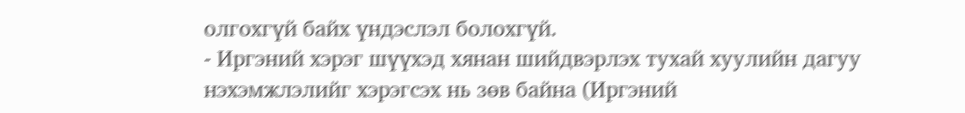олгохгүй байх үндэслэл болохгүй.
- Иргэний хэрэг шүүхэд хянан шийдвэрлэх тухай хуулийн дагуу нэхэмжлэлийг хэрэгсэх нь зөв байна (Иргэний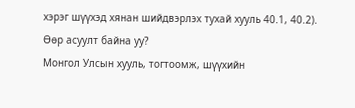хэрэг шүүхэд хянан шийдвэрлэх тухай хууль 40.1, 40.2).
Өөр асуулт байна уу?
Монгол Улсын хууль, тогтоомж, шүүхийн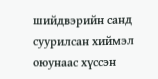шийдвэрийн санд суурилсан хиймэл оюунаас хүссэн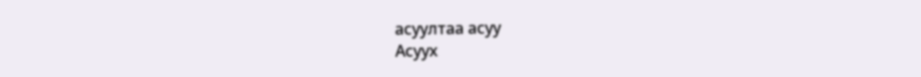асуултаа асуу
Асуух